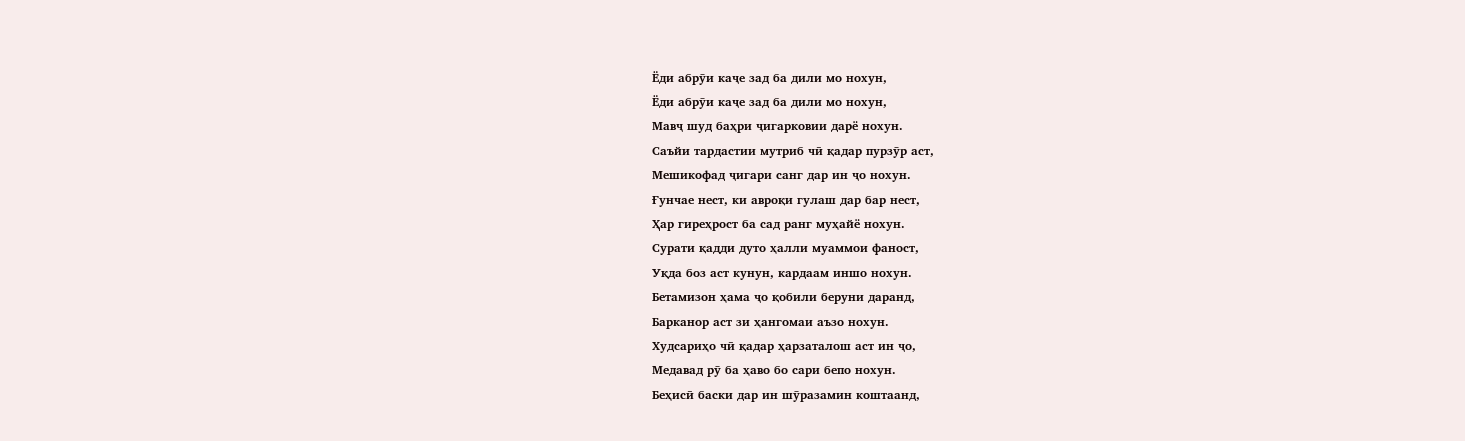Ёди абрӯи каҷе зад ба дили мо нохун,
Ёди абрӯи каҷе зад ба дили мо нохун,
Мавҷ шуд баҳри ҷигарковии дарё нохун.
Саъйи тардастии мутриб чӣ қадар пурзӯр аст,
Мешикофад ҷигари санг дар ин ҷо нохун.
Ғунчае нест, ки авроқи гулаш дар бар нест,
Ҳар гиреҳрост ба сад ранг муҳайё нохун.
Сурати қадди дуто ҳалли муаммои фаност,
Уқда боз аст кунун, кардаам иншо нохун.
Бетамизон ҳама ҷо қобили беруни даранд,
Барканор аст зи ҳангомаи аъзо нохун.
Худсариҳо чӣ қадар ҳарзаталош аст ин ҷо,
Медавад рӯ ба ҳаво бо сари бепо нохун.
Беҳисӣ баски дар ин шӯразамин коштаанд,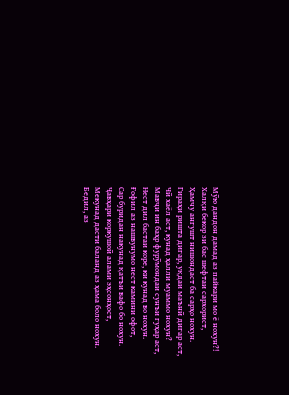Мӯю дандон дамад аз пайкари мо ё нохун?!
Халқи бекор зи бас шефтаи сархорист,
Ҳамчу ангушт нишондаст ба сарҳо нохун.
Гираҳи ришта дигар, уқдаи маънӣ дигар аст,
Чӣ хаёл аст, кунад ҳалли муаммо нохун?
Мавҷи ин баҳр фурӯмондаи сунъи гуҳар аст,
Нест дил бастаи коре, ки кунад во нохун.
Ғофил аз нашвунумо нест камини офот,
Сар буридан накунад қатъи вафо бо нохун.
Ҷавҳари коркушоӣ алами эҳсонҳост,
Мекунад дасти баланд аз ҳама боло нохун.
Бедил, аз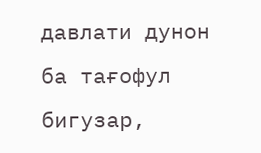давлати дунон ба тағофул бигузар,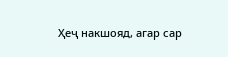Ҳеҷ накшояд, агар сар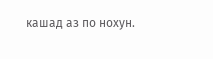кашад аз по нохун.